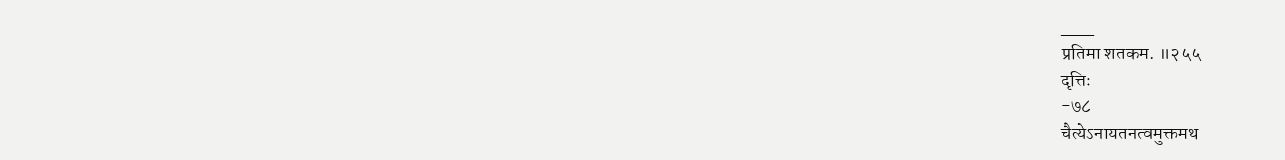___
प्रतिमा शतकम. ॥२५५
दृत्तिः
-७८
चैत्येऽनायतनत्वमुक्तमथ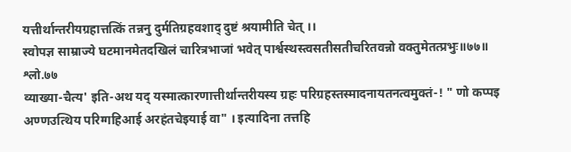यत्तीर्थान्तरीयग्रहात्तत्किं तन्ननु दुर्मतिग्रहवशाद् दुष्टं श्रयामीति चेत् ।।
स्वोपज्ञ साम्राज्ये घटमानमेतदखिलं चारित्रभाजां भवेत् पार्श्वस्थस्त्वसतीसतीचरितवन्नो वक्तुमेतत्प्रभुः॥७७॥ श्लो.७७
व्याख्या-चैत्य' इति-अथ यद् यस्मात्कारणात्तीर्थान्तरीयस्य ग्रहः परिग्रहस्तस्मादनायतनत्वमुक्तं-! " णो कप्पइ अण्णउत्थिय परिग्गहिआई अरहंतचेइयाई वा" । इत्यादिना तत्तहि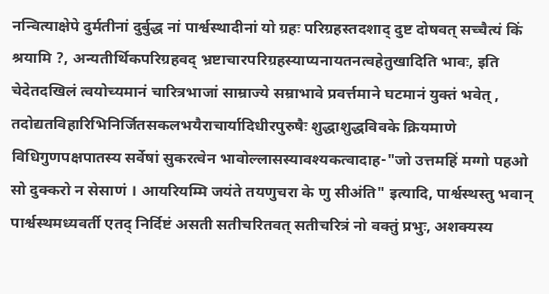नन्वित्याक्षेपे दुर्मतीनां दुर्बुद्ध नां पार्श्वस्थादीनां यो ग्रहः परिग्रहस्तदशाद् दुष्ट दोषवत् सच्चैत्यं किं श्रयामि ?, अन्यतीर्थिकपरिग्रहवद् भ्रष्टाचारपरिग्रहस्याप्यनायतनत्वहेतुखादिति भावः, इति चेदेतदखिलं त्वयोच्यमानं चारित्रभाजां साम्राज्ये सम्राभावे प्रवर्त्तमाने घटमानं युक्तं भवेत् , तदोद्यतविहारिभिनिर्जितसकलभयैराचार्यादिधीरपुरुषैः शुद्धाशुद्धविवके क्रियमाणे विधिगुणपक्षपातस्य सर्वेषां सुकरत्वेन भावोल्लासस्यावश्यकत्वादाह-"जो उत्तमहिं मग्गो पहओ सो दुक्करो न सेसाणं । आयरियम्मि जयंते तयणुचरा के णु सीअंति" इत्यादि, पार्श्वस्थस्तु भवान् पार्श्वस्थमध्यवर्ती एतद् निर्दिष्टं असती सतीचरितवत् सतीचरित्रं नो वक्तुं प्रभुः, अशक्यस्य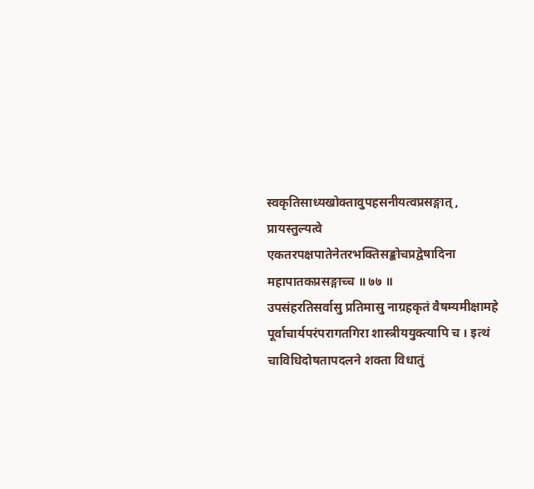स्वकृतिसाध्यखोक्तावुपहसनीयत्वप्रसङ्गात् , प्रायस्तुल्यत्वे एकतरपक्षपातेनेतरभक्तिसङ्कोचप्रद्वेषादिना महापातकप्रसङ्गाच्च ॥ ७७ ॥
उपसंहरतिसर्वासु प्रतिमासु नाग्रहकृतं वैषम्यमीक्षामहे पूर्वाचार्यपरंपरागतगिरा शास्त्रीययुक्त्यापि च । इत्थं चाविधिदोषतापदलने शक्ता विधातुं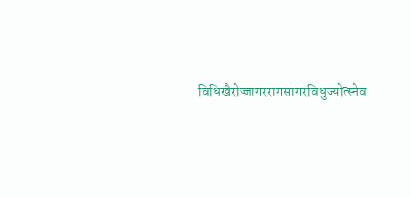विधिखैरोज्जागररागसागरविधुज्योत्स्नेव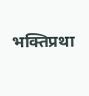भक्तिप्रथा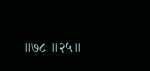॥७८ ॥२५॥